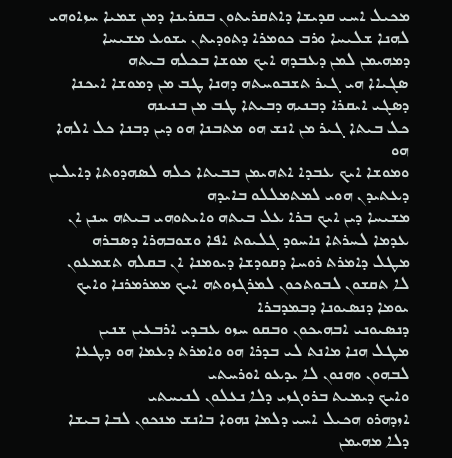ܡܟܝܠ ܐܚܝ ܩܕܝܫܐ ܕܐܬܩܪܝܬܘܢ ܒܩܪܝܢܐ ܕܡܢ ܫܡܝܐ ܚܙܐܘܗܝ ܠܗܢܐ ܫܠܝܚܐ ܘܪܒ ܟܘܡܪܐ ܕܬܘܕܝܬܢ ܝܫܘܥ ܡܫܝܚܐ
ܕܡܗܝܡܢ ܠܡܢ ܕܥܒܕܗ ܐܝܟ ܡܘܫܐ ܒܟܠܗ ܒܝܬܗ
ܤܓܝܐܐ ܗܝ ܓܝܪ ܬܫܒܘܚܬܗ ܕܗܢܐ ܛܒ ܡܢ ܕܡܘܫܐ ܐܝܟܢܐ ܕܤܓܝ ܐܝܩܪܐ ܕܒܢܝܗ ܕܒܝܬܐ ܛܒ ܡܢ ܒܢܝܢܗ
ܟܠ ܒܝܬܐ ܓܝܪ ܡܢ ܐܢܫ ܗܘ ܡܬܒܢܐ ܗܘ ܕܝܢ ܕܒܢܐ ܟܠ ܐܠܗܐ ܗܘ
ܘܡܘܫܐ ܐܝܟ ܥܒܕܐ ܐܬܗܝܡܢ ܒܒܝܬܐ ܟܠܗ ܠܤܗܕܘܬܐ ܕܐܝܠܝܢ ܕܥܬܝܕܢ ܗܘܝ ܠܡܬܡܠܠܘ ܒܐܝܕܗ
ܡܫܝܚܐ ܕܝܢ ܐܝܟ ܒܪܐ ܥܠ ܒܝܬܗ ܘܐܝܬܘܗܝ ܒܝܬܗ ܚܢܢ ܐܢ ܥܕܡܐ ܠܚܪܬܐ ܢܐܚܘܕ ܓܠܝܘܬ ܐܦܐ ܘܫܘܒܗܪܐ ܕܤܒܪܗ
ܡܛܠ ܕܐܡܪܬ ܪܘܚܐ ܕܩܘܕܫܐ ܕܝܘܡܢܐ ܐܢ ܒܩܠܗ ܬܫܡܥܘܢ
ܠܐ ܬܩܫܘܢ ܠܒܘܬܟܘܢ ܠܡܪܓܙܘܬܗ ܐܝܟ ܡܡܪܡܪܢܐ ܘܐܝܟ ܝܘܡܐ ܕܢܤܝܘܢܐ ܕܒܡܕܒܪܐ
ܕܢܤܝܘܢܝ ܐܒܗܝܟܘܢ ܘܒܩܘ ܚܙܘ ܥܒܕܝ ܐܪܒܥܝܢ ܫܢܝܢ
ܡܛܠ ܗܢܐ ܡܐܢܬ ܠܝ ܒܕܪܐ ܗܘ ܘܐܡܪܬ ܕܥܡܐ ܗܘ ܕܛܥܐ ܠܒܗܘܢ ܘܗܢܘܢ ܠܐ ܝܕܥܘ ܐܘܪܚܬܝ
ܘܐܝܟ ܕܝܡܝܬ ܒܪܘܓܙܝ ܕܠܐ ܢܥܠܘܢ ܠܢܝܚܬܝ
ܐܙܕܗܪܘ ܗܟܝܠ ܐܚܝ ܕܠܡܐ ܢܗܘܐ ܒܐܢܫ ܡܢܟܘܢ ܠܒܐ ܒܝܫܐ ܕܠܐ ܡܗܝܡܢ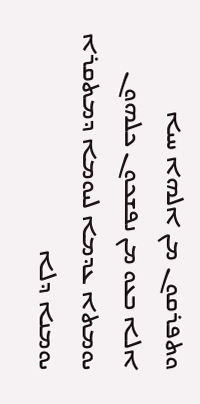ܘܬܦܪܩܘܢ ܡܢ ܐܠܗܐ ܚܝܐ
ܐܠܐ ܒܥܘ ܡܢ ܢܦܫܟܘܢ ܟܠܗܘܢ ܝܘܡܬܐ ܥܕܡܐ ܠܝܘܡܐ ܕܡܬܩܪܐ ܝܘܡܢܐ ܕܠܐ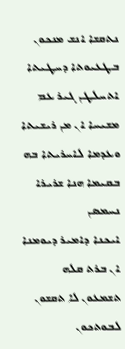ܢܬܩܫܐ ܐܢܫ ܡܢܟܘܢ ܒܛܥܝܘܬܐ ܕܚܛܝܬܐ
ܐܬܚܠܛܢ ܓܝܪ ܥܡ ܡܫܝܚܐ ܐܢ ܡܢ ܪܝܫܝܬܐ ܘܥܕܡܐ ܠܐܚܪܝܬܐ ܒܗ ܒܩܝܡܐ ܗܢܐ ܫܪܝܪܐ ܢܚܡܤܢ
ܐܝܟܢܐ ܕܐܡܝܪ ܕܝܘܡܢܐ ܐܢ ܒܪܬ ܩܠܗ ܬܫܡܥܘܢ ܠܐ ܬܩܫܘܢ ܠܒܘܬܟܘܢ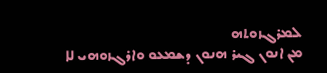ܠܡܪܓܙܘܬܗ
ܡܢ ܐܢܘܢ ܓܝܪ ܗܢܘܢ ܕܫܡܥܘ ܘܐܪܓܙܘܗܝ ܠܐ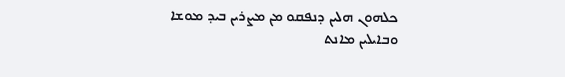ܟܠܗܘܢ ܗܠܝܢ ܕܢܦܩܘ ܡܢ ܡܨܪܝܢ ܒܝܕ ܡܘܫܐ
ܘܒܐܝܠܝܢ ܡܐܢܬ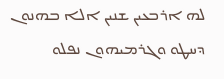ܠܗ ܐܪܒܥܝܢ ܫܢܝܢ ܐܠܐ ܒܗܢܘܢ ܕܚܛܘ ܘܓܪܡܝܗܘܢ ܢܦܠܘ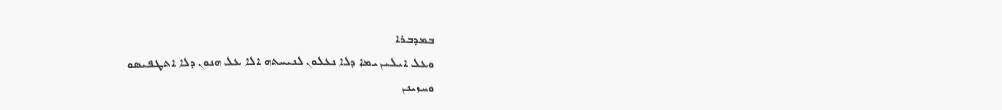ܒܡܕܒܪܐ
ܘܥܠ ܐܝܠܝܢ ܝܡܐ ܕܠܐ ܢܥܠܘܢ ܠܢܝܚܬܗ ܐܠܐ ܥܠ ܗܢܘܢ ܕܠܐ ܐܬܛܦܝܤܘ
ܘܚܙܝܢܢ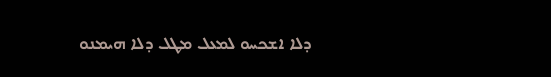ܕܠܐ ܐܫܟܚܘ ܠܡܥܠ ܡܛܠ ܕܠܐ ܗܝܡܢܘ